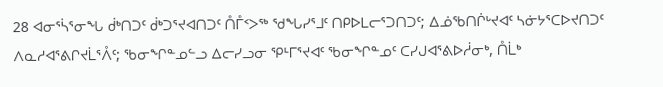28 ᐊᓂᕐᓵᕐᓂᖓ ᑰᒃᑎᑐᑦ ᑰᒃᑐᕐᔪᐊᑎᑐᑦ ᑍᒤᑉᐳᖅ ᖁᖓᓯᕐᒧᑦ ᑎᑭᐅᒪᓕᕐᑐᑎᑐᑦ; ᐃᓅᖃᑎᒌᒡᔪᐊᑦ ᓴᓃᔭᕐᑕᐅᔪᑎᑐᑦ ᐱᓇᓱᐊᕐᕕᒋᔪᒫᕐᐰᑦ; ᖃᓂᖏᓐᓄᓪᓗ ᐃᓕᓯᓗᓂ ᕿᒻᒥᕐᔪᐊᑦ ᖃᓂᖏᓐᓄᑦ ᑕᓯᒍᐊᕐᕕᐅᓲᓂᒃ, ᑍᒫᒃ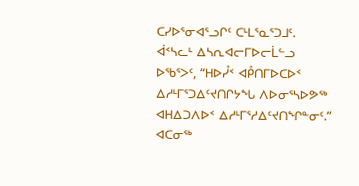ᑕᓯᐅᕐᓂᐊᕐᓗᒋᑦ ᑕᒻᒪᕐᓇᕐᑐᒧᑦ.
ᐋᑉᓴᓚᒻ ᐃᓴᕆᐊᓕᒥᐅᓕᒫᓪᓗ ᐅᖃᕐᐳᑦ, “ᕼᐅᓮᑉ ᐊᑬᑎᒥᐅᑕᐅᑉ ᐃᓱᒻᒥᕐᑐᐃᑦᔪᑎᒋᔭᖓ ᐱᐅᓂᕐᓴᐅᕗᖅ ᐊᕼᐃᑐᐱᐅᑉ ᐃᓱᒻᒥᕐᓱᐃᑦᔪᑎᖏᓐᓂᑦ.” ᐊᑕᓂᖅ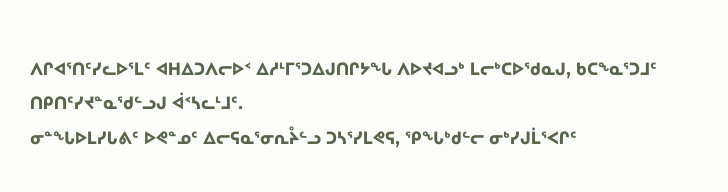ᐱᒋᐊᕐᑎᑦᓯᓚᐅᕐᒪᑦ ᐊᕼᐃᑐᐱᓕᐅᑉ ᐃᓱᒻᒥᕐᑐᐃᒍᑎᒋᔭᖓ ᐱᐅᔪᐊᓗᒃ ᒪᓕᒃᑕᐅᖁᓇᒍ, ᑲᑕᖕᓇᕐᑐᒧᑦ ᑎᑭᑎᑦᓯᔪᓐᓇᖁᓪᓗᒍ ᐋᑉᓴᓚᒻᒧᑦ.
ᓂᓐᖓᐅᒪᓯᒐᕕᑦ ᐅᕙᓐᓄᑦ ᐃᓕᕋᓇᕐᓂᕆᔧᓪᓗ ᑐᓴᕐᓯᒪᕙᕋ, ᕿᖓᒃᑯᓪᓕ ᓂᒃᓯᒍᒫᕐᐸᒋᑦ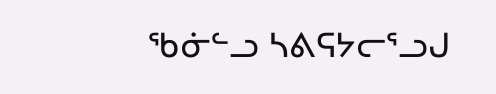ᖃᓃᓪᓗ ᓴᕕᕋᔭᓕᕐᓗᒍ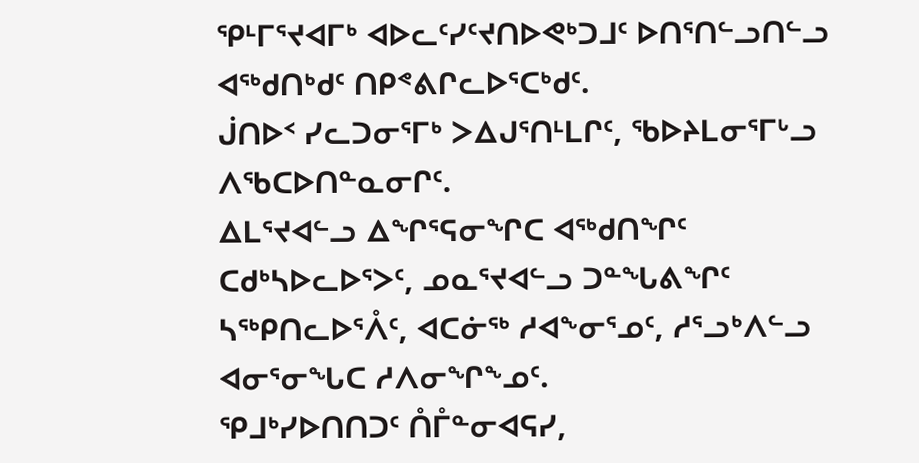ᕿᒻᒥᕐᔪᐊᒥᒃ ᐊᐅᓚᑦᓯᑦᔪᑎᐅᕙᒃᑐᒧᑦ ᐅᑎᕐᑎᓪᓗᑎᓪᓗ ᐊᖅᑯᑎᒃᑯᑦ ᑎᑭᕝᕕᒋᓚᐅᕐᑕᒃᑯᑦ.
ᒎᑎᐅᑉ ᓯᓚᑐᓂᕐᒥᒃ ᐳᐃᒍᕐᑎᒻᒪᒋᑦ, ᖃᐅᔨᒪᓂᕐᒥᒡᓗ ᐱᖃᑕᐅᑎᓐᓇᓂᒋᑦ.
ᐃᒪᕐᔪᐊᓪᓗ ᐃᖏᕐᕋᓂᖏᑕ ᐊᖅᑯᑎᖏᑦ ᑕᑯᒃᓴᐅᓚᐅᕐᐳᑦ, ᓄᓇᕐᔪᐊᓪᓗ ᑐᓐᖓᕕᖏᑦ ᓴᖅᑭᑎᓚᐅᕐᐰᑦ, ᐊᑕᓃᖅ ᓱᐊᖕᓂᕐᓄᑦ, ᓱᕐᓗᒃᐱᓪᓗ ᐊᓂᕐᓂᖓᑕ ᓱᐱᓂᖏᖕᓄᑦ.
ᕿᒧᒃᓯᐅᑎᑎᑐᑦ ᑍᒤᓐᓂᐊᕋᓯ,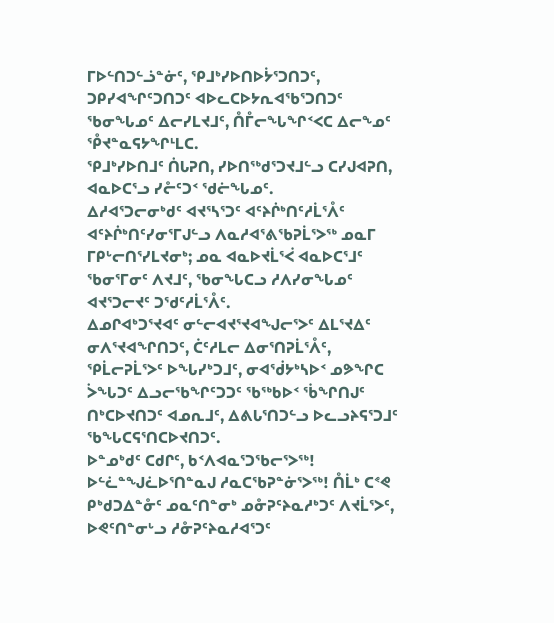ᒥᐅᓪᑎᑐᓪᓘᓐᓃᑦ, ᕿᒧᒃᓯᐅᑎᐅᔮᕐᑐᑎᑐᑦ, ᑐᑭᓯᐊᖏᑦᑐᑎᑐᑦ ᐊᐅᓚᑕᐅᔭᕆᐊᖃᕐᑐᑎᑐᑦ ᖃᓂᖓᓄᑦ ᐃᓕᓯᒪᔪᒧᑦ, ᑍᒤᓕᖓᖏᑉᐸᑕ ᐃᓕᖕᓄᑦ ᕾᔪᓐᓇᕋᔭᖏᒻᒪᑕ.
ᕿᒧᒃᓯᐅᑎᒧᑦ ᑏᒐᕈᑎ, ᓯᐅᑎᖅᑯᕐᑐᔪᒧᓪᓗ ᑕᓯᒍᐊᕈᑎ, ᐊᓇᐅᑕᕐᓗ ᓯᓔᑦᑐᑉ ᖁᓖᖓᓄᑦ.
ᐃᓱᐊᕐᑐᓕᓂᒃᑯᑦ ᐊᔪᕐᓴᕐᑐᑦ ᐊᑦᔨᒌᒃᑎᑦᓱᒫᕐᐰᑦ ᐊᑦᔨᒌᒃᑎᑦᓯᓂᕐᒥᒍᓪᓗ ᐱᓇᓱᐊᕐᕕᖃᕈᒫᕐᐳᖅ ᓄᓇᒥ ᒥᑭᒡᓕᑎᕐᓯᒪᔪᓂᒃ; ᓄᓇ ᐊᓇᐅᔪᒫᕐᐹ ᐊᓇᐅᑕᕐᒧᑦ ᖃᓂᕐᒥᓂᑦ ᐱᔪᒧᑦ, ᖃᓂᖓᑕᓗ ᓱᐱᓯᓂᖓᓄᑦ ᐊᔪᕐᑐᓕᔪᑦ ᑐᖁᑦᓱᒫᕐᐰᑦ.
ᐃᓄᒋᐊᒃᑐᕐᔪᐊᑦ ᓂᓪᓕᐊᔪᕐᔪᐊᖑᓕᕐᐳᑦ ᐃᒪᕐᔪᐃᑦ ᓂᐱᕐᔪᐊᖏᑎᑐᑦ, ᑖᑦᓱᒪᓕ ᐃᓂᕐᑎᕈᒫᕐᐰᑦ, ᕿᒫᓕᕈᒫᕐᐳᑦ ᐅᖓᓯᒃᑐᒧᑦ, ᓂᐊᖂᔭᒃᓴᐅᑉ ᓄᕗᖏᑕ ᐴᖓᑐᑦ ᐃᓗᓕᖃᖏᑦᑐᑐᑦ ᖃᖅᑲᐅᑉ ᖄᖏᑎᒍᑦ ᑎᒃᑕᐅᔪᑎᑐᑦ ᐊᓄᕆᒧᑦ, ᐃᕕᒐᕐᑎᑐᓪᓗ ᐅᓚᓗᔨᕋᕐᑐᒧᑦ ᖃᖓᑕᕋᕐᑎᑕᐅᔪᑎᑐᑦ.
ᐅᓐᓄᒃᑯᑦ ᑕᑯᒋᑦ, ᑲᑉᐱᐊᓇᕐᑐᖃᓕᕐᐳᖅ! ᐅᓪᓛᓐᖑᓛᐅᕐᑎᓐᓇᒍ ᓱᓇᑕᖃᕈᓐᓃᕐᐳᖅ! ᑍᒫᒃ ᑕᕝᕙ ᑭᒃᑯᑐᐃᓐᓁᑦ ᓄᓇᑦᑎᓐᓂᒃ ᓄᓁᕈᑦᔨᓇᓱᒃᑐᑦ ᐱᔪᒫᕐᐳᑦ, ᐅᕙᑦᑎᓐᓂᒡᓗ ᓱᓁᕈᑦᔨᓇᓱᐊᕐᑐᑦ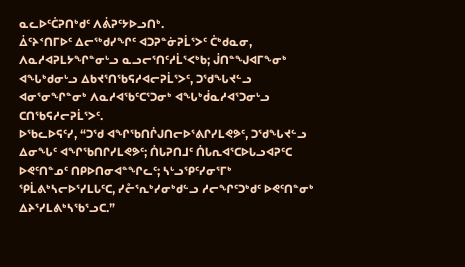ᓇᓚᐅᑦᑖᕈᑎᒃᑯᑦ ᐱᕖᕈᑦᔭᐅᓗᑎᒃ.
ᐄᑦᔨᑉᑎᒥᐅᑦ ᐃᓕᖅᑯᓯᖏᑦ ᐊᑐᕈᓐᓃᕈᒫᕐᐳᑦ ᑖᒃᑯᓇᓂ, ᐱᓇᓱᐊᕈᒪᔭᖏᓐᓂᒡᓗ ᓇᓗᓕᕐᑎᑦᓱᒫᕐᐸᒃᑲ; ᒎᑎᓐᖑᐊᒥᖕᓂᒃ ᐊᖓᒃᑯᓂᒡᓗ ᐃᑲᔪᕐᑎᖃᕋᓱᐊᓕᕈᒫᕐᐳᑦ, ᑐᖁᖓᔪᓪᓗ ᐊᓂᕐᓂᖏᓐᓂᒃ ᐱᓇᓱᐊᖃᑦᑕᕐᑐᓂᒃ ᐊᖓᒃᑰᓇᓱᐊᕐᑐᓂᒡᓗ ᑕᑎᖃᕋᓱᓕᕈᒫᕐᐳᑦ.
ᐅᖃᓚᐅᕋᑦᓯ, “ᑐᖁ ᐊᖏᖃᑎᒌᒍᑎᓕᐅᕐᕕᒋᓯᒪᕙᕗᑦ, ᑐᖁᖓᔪᓪᓗ ᐃᓂᖓᑦ ᐊᖏᖃᑎᒋᓯᒪᕙᕗᑦ; ᑏᒐᕈᑎᒧᑦ ᑏᒐᕆᐊᕐᑕᐅᒐᓗᐊᕈᑦᑕ ᐅᕙᑦᑎᓐᓄᑦ ᑎᑭᐅᑎᓂᐊᓐᖏᓚᑦ; ᓴᒡᓗᕿᑦᓯᓂᕐᒥᒃ ᕿᒫᕕᒃᓴᓕᐅᕐᓯᒪᒐᑦᑕ, ᓯᓔᕐᕆᒃᓯᓂᒃᑯᓪᓗ ᓱᓕᖏᑦᑐᒃᑯᑦ ᐅᕙᑦᑎᓐᓂᒃ ᐃᔨᕐᓯᒪᕕᒃᓴᖃᕐᓗᑕ.”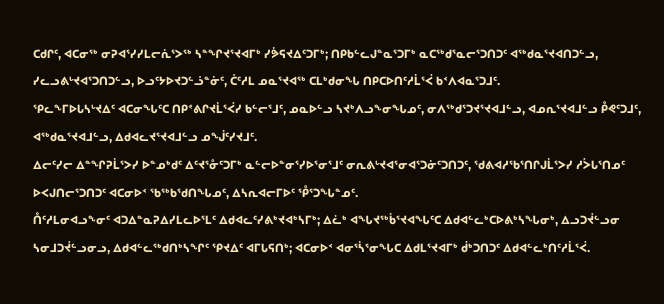ᑕᑯᒋᑦ, ᐊᑕᓂᖅ ᓂᕈᐊᕐᓯᓯᒪᓕᕇᕐᐳᖅ ᓴᓐᖏᔪᕐᔪᐊᒥᒃ ᓯᕘᕋᔪᐃᑦᑐᒥᒃ; ᑎᑭᑲᓪᓚᒍᓐᓇᕐᑐᒥᒃ ᓇᑕᖅᑯᕐᓇᓕᕐᑐᑎᑐᑦ ᐊᖅᑯᓇᕐᔪᐊᑎᑐᓪᓗ, ᓯᓚᓗᕕᒡᔪᐊᕐᑐᑎᑐᓪᓗ, ᐅᓗᑦᔭᐅᔪᑐᓪᓘᓐᓃᑦ, ᑖᑦᓱᒪ ᓄᓇᕐᔪᐊᖅ ᑕᒪᒃᑯᓂᖓ ᑎᑭᑕᐅᑎᑦᓱᒫᕐᐹ ᑲᑉᐱᐊᓇᕐᑐᒧᑦ.
ᕿᓚᖕᒥᐅᒐᓴᒡᔪᐃᑦ ᐊᑕᓂᖓᑦᑕ ᑎᑭᕝᕕᒋᔪᒫᕐᐹᓯ ᑲᓪᓕᕐᒧᑦ, ᓄᓇᐅᓪᓗ ᓴᔪᒃᐱᓗᖕᓂᖓᓄᑦ, ᓂᐱᖅᑯᕐᑐᔪᕐᔪᐊᒧᓪᓗ, ᐊᓄᕆᕐᔪᐊᒧᓪᓗ ᑬᕙᑦᑐᒧᑦ, ᐊᖅᑯᓇᕐᔪᐊᒧᓪᓗ, ᐃᑯᐊᓚᔪᕐᔪᐊᒧᓪᓗ ᓄᖒᑦᓯᔪᒧᑦ.
ᐃᓕᑦᓯᓕ ᐃᓐᖏᕈᒫᕐᐳᓯ ᐅᓐᓄᒃᑯᑦ ᐃᑦᔪᕐᓁᑦᑐᒥᒃ ᓇᓪᓕᐅᓐᓂᕐᓯᐅᕐᓂᕐᒧᑦ ᓂᕆᕕᒡᔪᐊᕐᓂᐊᕐᑐᓃᑦᑐᑎᑐᑦ, ᖁᕕᐊᓱᖃᕐᑎᒋᒍᒫᕐᐳᓯ ᓱᐴᒐᕐᑎᓄᑦ ᐅᐸᒍᑎᓕᕐᑐᑎᑐᑦ ᐊᑕᓂᐅᑉ ᖃᖅᑲᖁᑎᖓᓄᑦ, ᐃᓴᕆᐊᓕᒥᐅᑦ ᕾᕐᑐᖓᓐᓄᑦ.
ᑍᑦᓱᒪᓂᐊᓗᖕᓂᑦ ᐊᑐᐃᓐᓇᕈᐃᓯᒪᓚᐅᕐᒪᑦ ᐃᑯᐊᓚᑦᓯᕕᒃᔪᐊᒃᓴᒥᒃ; ᐃᓛᒃ ᐊᖓᔪᖅᑳᕐᔪᐊᖓᑦᑕ ᐃᑯᐊᓪᓚᒃᑕᐅᕕᒃᓴᖓᓂᒃ, ᐃᓗᑐᔫᓪᓗᓂ ᓴᓂᒧᑐᔫᓪᓗᓂᓗ, ᐃᑯᐊᓪᓚᖅᑯᑎᒃᓴᖏᑦ ᕿᔪᐃᑦ ᐊᒥᒐᕋᑎᒃ; ᐊᑕᓂᐅᑉ ᐊᓂᕐᓵᕐᓂᖓᑕ ᐃᑯᒪᕐᔪᐊᒥᒃ ᑰᒃᑐᑎᑐᑦ ᐃᑯᐊᓪᓚᒃᑎᑦᓱᒫᕐᐹ.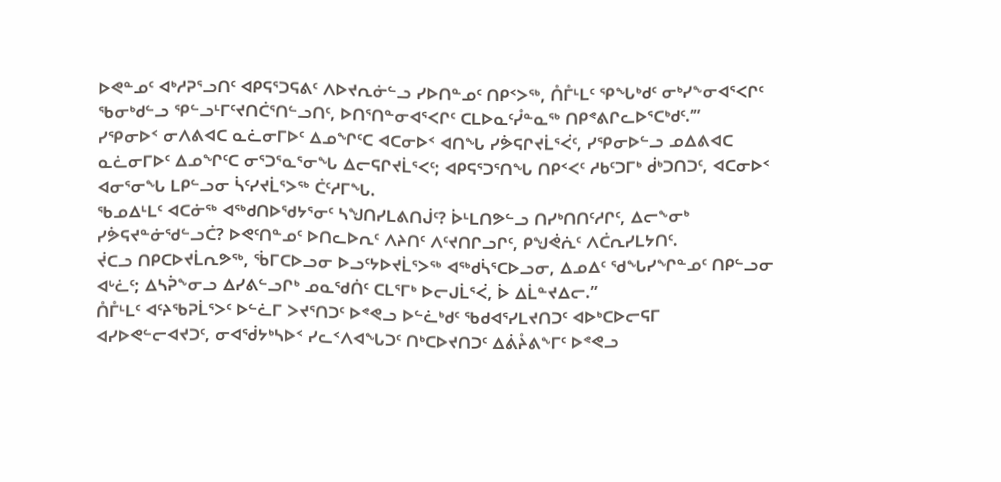ᐅᕙᓐᓄᑦ ᐊᒃᓱᕈᕐᓗᑎᑦ ᐊᑭᕋᕐᑐᕋᕕᑦ ᐱᐅᔪᕆᓃᓪᓗ ᓯᐅᑎᓐᓄᑦ ᑎᑭᑉᐳᖅ, ᑍᒤᒻᒪᑦ ᕿᖓᒃᑯᑦ ᓂᒃᓯᖕᓂᐊᕐᐸᒋᑦ ᖃᓂᒃᑯᓪᓗ ᕿᓪᓗᒻᒥᑦᔪᑎᑖᕐᑎᓪᓗᑎᑦ, ᐅᑎᕐᑎᓐᓂᐊᕐᐸᒋᑦ ᑕᒪᐅᓇᑦᓮᓐᓇᖅ ᑎᑭᕝᕕᒋᓚᐅᕐᑕᒃᑯᑦ.’”
ᓯᕿᓂᐅᑉ ᓂᐱᕕᐊᑕ ᓇᓛᓂᒥᐅᑦ ᐃᓄᖏᑦᑕ ᐊᑕᓂᐅᑉ ᐊᑎᖓ ᓯᕘᕋᒋᔪᒫᕐᐹᑦ, ᓯᕿᓂᐅᓪᓗ ᓄᐃᕕᐊᑕ ᓇᓛᓂᒥᐅᑦ ᐃᓄᖏᑦᑕ ᓂᕐᑐᕐᓇᕐᓂᖓ ᐃᓕᕋᒋᔪᒫᕐᐸᑦ; ᐊᑭᕋᕐᑐᕐᑎᖓ ᑎᑭᑉᐸᑦ ᓱᑲᑦᑐᒥᒃ ᑰᒃᑐᑎᑐᑦ, ᐊᑕᓂᐅᑉ ᐊᓂᕐᓂᖓ ᒪᑭᓪᓗᓂ ᓵᑦᓯᔪᒫᕐᐳᖅ ᑖᑦᓱᒥᖓ.
ᖃᓄᐃᒻᒪᑦ ᐊᑕᓃᖅ ᐊᖅᑯᑎᐅᖁᔭᕐᓂᑦ ᓴᖑᑎᓯᒪᕕᑎᒎᑦ? ᐆᒻᒪᑎᕗᓪᓗ ᑎᓯᒃᑎᑎᑦᓱᒋᑦ, ᐃᓕᖕᓂᒃ ᓯᕘᕋᔪᓐᓃᖁᓪᓗᑖ? ᐅᕙᑦᑎᓐᓄᑦ ᐅᑎᓚᐅᕆᑦ ᐱᔨᑎᑦ ᐱᑦᔪᑎᒋᓗᒋᑦ, ᑭᖑᕚᕇᑦ ᐱᑖᕆᓯᒪᔭᑎᑦ.
ᔫᑕᓗ ᑎᑭᑕᐅᔪᒫᕆᕗᖅ, ᖄᒥᑕᐅᓗᓂ ᐅᓗᑦᔭᐅᔪᒫᕐᐳᖅ ᐊᖅᑯᓵᕐᑕᐅᓗᓂ, ᐃᓄᐃᑦ ᖁᖓᓯᖏᓐᓄᑦ ᑎᑭᓪᓗᓂ ᐊᒡᓛᑦ; ᐃᓴᕉᖕᓂᓗ ᐃᓯᕕᓪᓗᒋᒃ ᓄᓇᖁᑏᑦ ᑕᒪᕐᒥᒃ ᐅᓕᒍᒫᕐᐹ, ᐆ ᐃᒫᓐᔪᐃᓕ.”
ᑍᒤᒻᒪᑦ ᐊᑦᔨᖃᕈᒫᕐᐳᑦ ᐅᓪᓛᒥ ᐳᔪᕐᑎᑐᑦ ᐅᕝᕙᓗ ᐅᓪᓛᒃᑯᑦ ᖃᑯᐊᕐᓯᒪᔪᑎᑐᑦ ᐊᐅᒃᑕᐅᓕᕋᒥ ᐊᓯᐅᕙᓪᓕᐊᔪᑐᑦ, ᓂᐊᖂᔭᒃᓴᐅᑉ ᓯᓚᑉᐱᐊᖓᑐᑦ ᑎᒃᑕᐅᔪᑎᑐᑦ ᐃᕖᔧᕕᖕᒥᑦ ᐅᕝᕙᓗ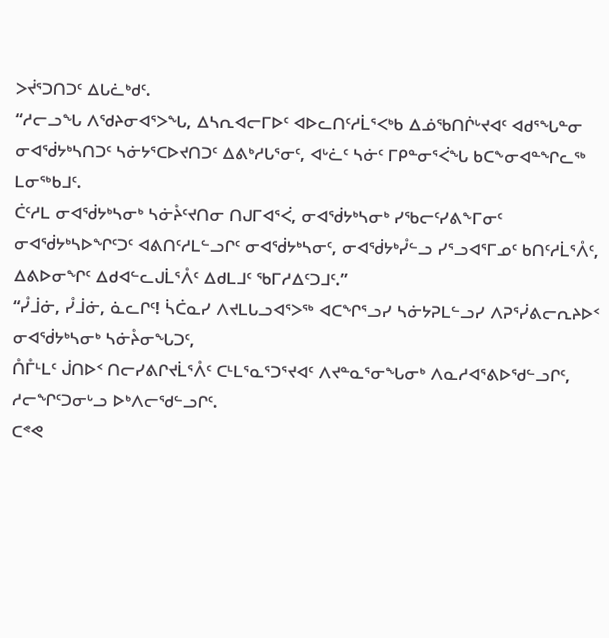ᐳᔫᕐᑐᑎᑐᑦ ᐃᒐᓛᒃᑯᑦ.
“ᓱᓕᓗᖓ ᐱᖁᔨᓂᐊᕐᐳᖓ, ᐃᓴᕆᐊᓕᒥᐅᑦ ᐊᐅᓚᑎᑦᓱᒫᕐᐸᒃᑲ ᐃᓅᖃᑎᒌᒡᔪᐊᑦ ᐊᑯᕐᖓᓐᓂ ᓂᐊᖂᔭᒃᓴᑎᑐᑦ ᓴᓃᔭᕐᑕᐅᔪᑎᑐᑦ ᐃᕕᒃᓱᒐᕐᓂᑦ, ᐊᒡᓛᑦ ᓴᓃᑦ ᒥᑭᓐᓂᕐᐹᖓ ᑲᑕᖕᓂᐊᓐᖏᓚᖅ ᒪᓂᖅᑲᒧᑦ.
ᑖᑦᓱᒪ ᓂᐊᖂᔭᒃᓴᓂᒃ ᓴᓃᔧᑦᔪᑎᓂ ᑎᒍᒥᐊᕐᐹ, ᓂᐊᖂᔭᒃᓴᓂᒃ ᓯᖃᓕᑦᓯᕕᖕᒥᓂᑦ ᓂᐊᖂᔭᒃᓴᐅᖏᑦᑐᑦ ᐊᕕᑎᑦᓱᒪᓪᓗᒋᑦ ᓂᐊᖂᔭᒃᓴᓂᑦ, ᓂᐊᖂᔭᒃᓮᓪᓗ ᓯᕐᓗᐊᕐᒥᓄᑦ ᑲᑎᑦᓱᒫᕐᐰᑦ, ᐃᕕᐅᓂᖏᑦ ᐃᑯᐊᓪᓚᒍᒫᕐᐰᑦ ᐃᑯᒪᒧᑦ ᖃᒥᓱᐃᑦᑐᒧᑦ.”
“ᓮᒨᓃ, ᓮᒨᓃ, ᓈᓚᒋᑦ! ᓵᑖᓇᓯ ᐱᔪᒪᒐᓗᐊᕐᐳᖅ ᐊᑕᖏᕐᓗᓯ ᓴᓃᔭᕈᒪᓪᓗᓯ ᐱᕈᕐᓰᕕᓕᕆᔨᐅᑉ ᓂᐊᖂᔭᒃᓴᓂᒃ ᓴᓃᔧᓂᖓᑐᑦ,
ᑍᒤᒻᒪᑦ ᒎᑎᐅᑉ ᑎᓕᓯᕕᒋᔪᒫᕐᐰᑦ ᑕᒻᒪᕐᓇᕐᑐᕐᔪᐊᑦ ᐱᔪᓐᓇᕐᓂᖓᓂᒃ ᐱᓇᓱᐊᕐᕕᐅᖁᓪᓗᒋᑦ, ᓱᓕᖏᑦᑐᓂᒡᓗ ᐅᒃᐱᓕᖁᓪᓗᒋᑦ.
ᑕᕝᕙ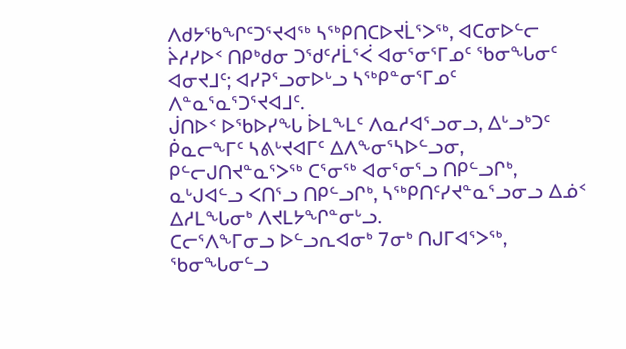ᐱᑯᔭᖃᖏᑦᑐᕐᔪᐊᖅ ᓴᖅᑭᑎᑕᐅᔪᒫᕐᐳᖅ, ᐊᑕᓂᐅᓪᓕ ᔩᓱᓯᐅᑉ ᑎᑭᒃᑯᓂ ᑐᖁᑦᓱᒫᕐᐹ ᐊᓂᕐᓂᕐᒥᓄᑦ ᖃᓂᖓᓂᑦ ᐊᓂᔪᒧᑦ; ᐊᓯᕈᕐᓗᓂᐅᒡᓗ ᓴᖅᑭᓐᓂᕐᒥᓄᑦ ᐱᓐᓇᕐᓇᕐᑐᕐᔪᐊᒧᑦ.
ᒎᑎᐅᑉ ᐅᖃᐅᓯᖓ ᐆᒪᖕᒪᑦ ᐱᓇᓱᐊᕐᓗᓂᓗ, ᐃᒡᓗᒃᑐᑦ ᑮᓇᓕᖕᒥᑦ ᓴᕕᒡᔪᐊᒥᑦ ᐃᐱᖕᓂᕐᓴᐅᓪᓗᓂ, ᑭᓪᓕᒍᑎᔪᓐᓇᕐᐳᖅ ᑕᕐᓂᖅ ᐊᓂᕐᓂᕐᓗ ᑎᑭᓪᓗᒋᒃ, ᓇᒡᒍᐊᓪᓗ ᐸᑎᕐᓗ ᑎᑭᓪᓗᒋᒃ, ᓴᖅᑭᑎᑦᓯᔪᓐᓇᕐᓗᓂᓗ ᐃᓅᑉ ᐃᓱᒪᖓᓂᒃ ᐱᔪᒪᔭᖏᓐᓂᒡᓗ.
ᑕᓕᕐᐱᖕᒥᓂᓗ ᐅᓪᓗᕆᐊᓂᒃ 7ᓂᒃ ᑎᒍᒥᐊᕐᐳᖅ, ᖃᓂᖓᓂᓪᓗ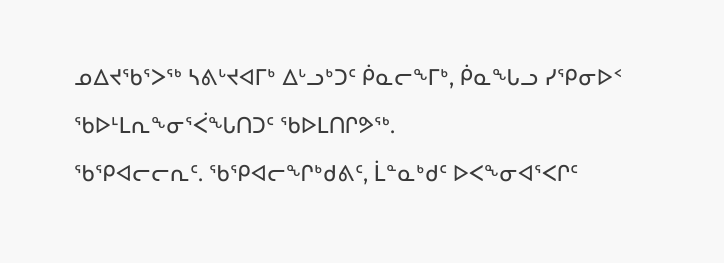ᓄᐃᔪᖃᕐᐳᖅ ᓴᕕᒡᔪᐊᒥᒃ ᐃᒡᓗᒃᑐᑦ ᑮᓇᓕᖕᒥᒃ, ᑮᓇᖓᓗ ᓯᕿᓂᐅᑉ ᖃᐅᒻᒪᕆᖕᓂᕐᐹᖓᑎᑐᑦ ᖃᐅᒪᑎᒋᕗᖅ.
ᖃᕿᐊᓕᓕᕆᑦ. ᖃᕿᐊᓕᖏᒃᑯᕕᑦ, ᒫᓐᓇᒃᑯᑦ ᐅᐸᖕᓂᐊᕐᐸᒋᑦ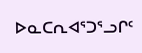ᐅᓇᑕᕆᐊᕐᑐᕐᓗᒋᑦ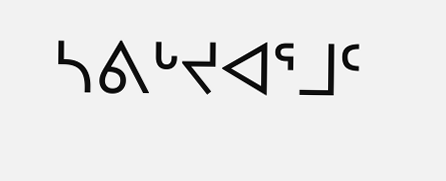ᓴᕕᒡᔪᐊᕐᒧᑦ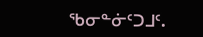ᖃᓂᓐᓃᑦᑐᒧᑦ.